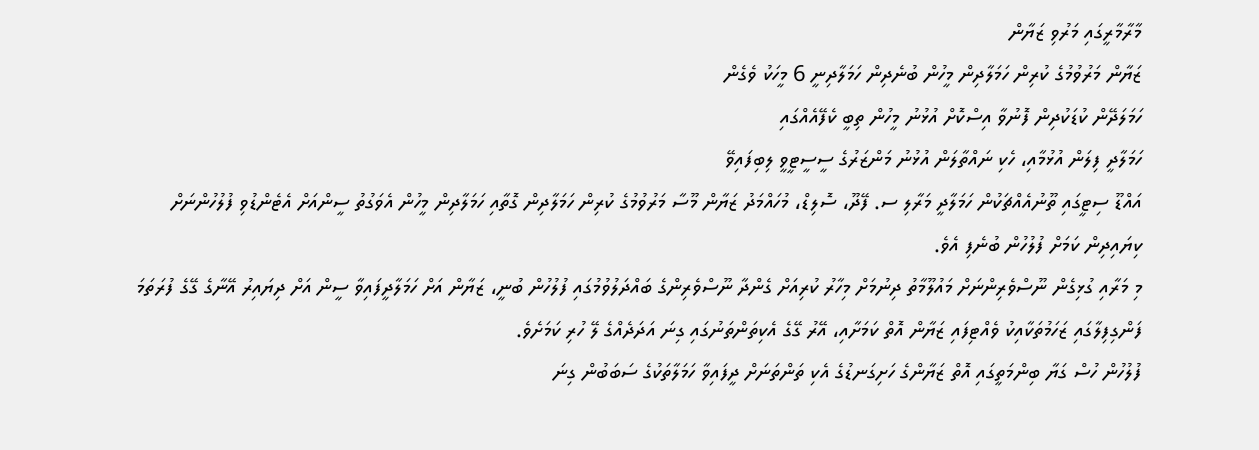މާރާމާރީގައި މަރުވި ޒަޔާން
ޒަޔާން މަރުވުމުގެ ކުރިން ހަމަލާދިން މީހުން ބުނެދިން ހަމަލާދިނީ 6 މީހަކު ވެގެން
ހަމަލަދޭން ކުޑަކުދިން ފޮނުވާ އިސްކޮށް އުޅުނު މީހުން ތިބީ ކެފޭއެއްގައި
ހަމަލާދީ ފިލަން އުޅުމާއި، ހެކި ނައްތާލަން އުޅުނު މަންޒަރުގެ ސީސީޓީވީ ލިބިފައިވޭ
އައްޑޫ ސިޓީގައި ތޫނުއެއްޗަކުން ހަމަލާދީ މަރާލި ސ. ފޭދޫ، ސޮލިޑް، މުހައްމަދު ޒަޔާން މޫސާ މަރުވުމުގެ ކުރިން ހަމަލާދިން ގޮތާއި ހަމަލާދިން މީހުން އެވަގުތު ސީންއަށް އެޓެންޑުވި ފުލުހުންނަށް ކިޔައިދިން ކަމަށް ފުލުހުން ބުނެފި އެވެ.
މި މަރާއި ގުޅިގެން ނޫސްވެރިންނަށް މައުލޫމާތު ދިނުމަށް މިހާރު ކުރިއަށް ގެންދާ ނޫސްވެރިންގެ ބައްދަލުވުމުގައި ފުލުހުން ބުނީ، ޒަޔާން އަށް ހަމަލާދީފައިވާ ސީން އަށް ދިޔައިރު އޭނާގެ ގޭގެ ފުރަތަމަ ފަންގިފިލާގައި ޒަހަމުތަކާއިކު ވެއްޓިފައި ޒަޔާން އޮތް ކަމަށާއި، އޭރު ގޭގެ އެކިތަންތަނުގައި ގިނަ އަދަދެއްގެ ލޭ ހުރި ކަމަށެވެ.
ފުލުހުން ހުސް ގަޔާ ބިންމަތީގައި އޮތް ޒަޔާންގެ ހަށިގަނޑުގެ އެކި ތަންތަނަށް ދީފައިވާ ހަމަލާތަކުގެ ސަބަބުން ގިނަ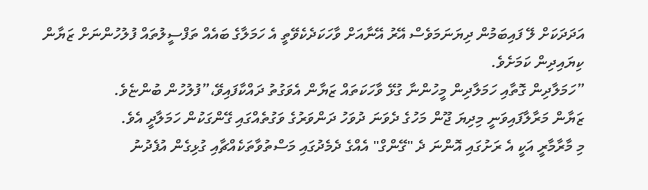އަދަދަކަށް ލޭ ފައިބަމުން ދިޔަނަމަވެސް އޭރު އޭނާއަށް ވާހަކަދެކެވޭތީ އެ ހަމަލާގެ ބައެއް ތަފްސީލުތައް ފުލުހުންނަށް ޒަޔާން ކިޔައިދިން ކަމަށެވެ.
”ހަމަލާދިން ގޮތާއި ހަމަލާދިން މީހުންނާ ގުޅޭ ވާހަކަތައް ޒަޔާން އެވަގުތު ދައްކާފައިވޭ،”ފުލުހުން ބުންޏެވެ.
ޒަޔާން މަރާލާފައިވަނީ މިދިޔަ ޖޫން މަހުގެ ދެވަނަ ދުވަހު ދަންވަރުގެ ވަގުތެއްގައި ގޭންގަކުން ހަމަލާދީ އެވެ.
މި މާރާމާރީ އަކީ އެ ރަށުގައި އޮންނަ ދެ "ގޭންގް" އެއްގެ ދެމެދުގައި މަސްތުވާތަކެއްޗާއި ގުޅިގެން އުފެދުނު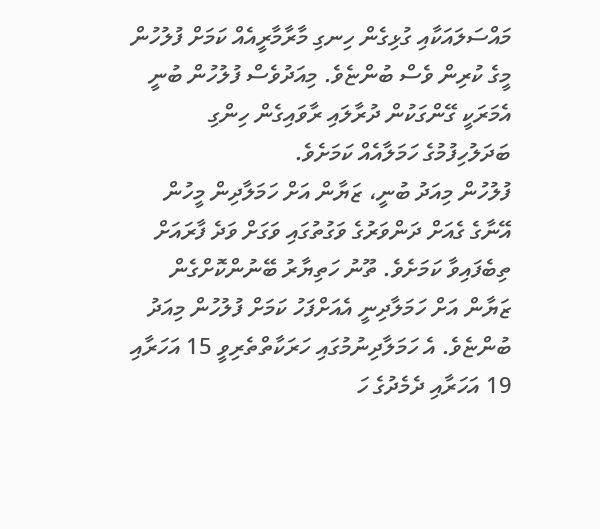މައްސަލައަކާއި ގުޅިގެން ހިނގި މާރާމާރީއެއް ކަމަށް ފުލުހުން މީގެ ކުރިން ވެސް ބުންޏެވެ. މިއަދުވެސް ފުލުހުން ބުނީ އެމަރަކީ ގޭންގަކުން ދުރާލައި ރާވައިގެން ހިންގި ބަދަލުހިފުމުގެ ހަމަލާއެއް ކަމަށެވެ.
ފުލުހުން މިއަދު ބުނީ، ޒަޔާން އަށް ހަމަލާދިން މީހުން އޭނާގެ ގެއަށް ދަންވަރުގެ ވަގުތުގައި ވަގަށް ވަދެ ފާރައަށް ތިބެފައިވާ ކަމަށެވެ. ތޫނު ހަތިޔާރު ބޭނުންކޮށްގެން ޒަޔާން އަށް ހަމަލާދިނީ އެއަށްފަހު ކަމަށް ފުލުހުން މިއަދު ބުންޏެވެ. އެ ހަމަލާދިނުމުގައި ހަރަކާތްތެރިވީ 15 އަހަރާއި 19 އަހަރާއި ދެމެދުގެ ހަ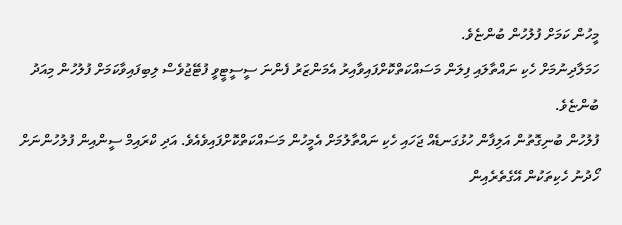މީހުން ކަމަށް ފުލުހުން ބުންޏެވެ.
ހަމަލާދިނުމަށް ހެކި ނައްތާލައި ފިލަން މަސައްކަތްކޮށްފައިވާއިރު އެމަންޒަރު ފެންނަ ސީސީޓީވީ ފުޓޭޖުވެސް ލިބިފައިވާކަމަށް ފުލުހުން މިއަދު ބުންޏެވެ.
ފުލުހުން ބުނިގޮތުން އަލިފާން ހުޅުގަނޑެއް ޖަހައި ހެކި ނައްތާލުމަށް އެމީހުން މަސައްކަތްކޮށްފައިވެއެވެ. އަދި ކްރައިމް ސީންއިން ފުލުހުންނަށް ހޯދުނު ހެކިތަކުން އޭގެތެރެއިން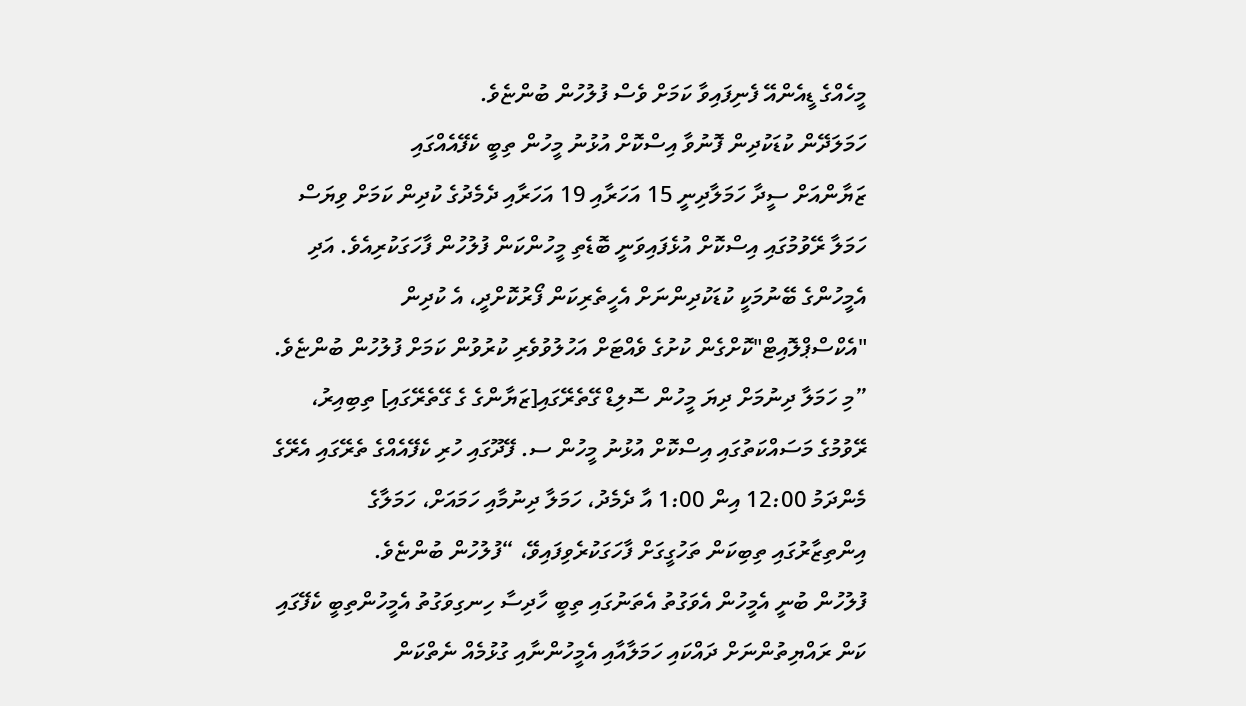މީހެއްގެ ޑީއެންއޭ ފެނިފައިވާ ކަމަށް ވެސް ފުލުހުން ބުންޏެވެ.
ހަމަލަދޭން ކުޑަކުދިން ފޮނުވާ އިސްކޮށް އުޅުނު މީހުން ތިބީ ކެފޭއެއްގައި
ޒަޔާންއަށް ސީދާ ހަމަލާދިނީ 15 އަހަރާއި 19 އަހަރާއި ދެމެދުގެ ކުދިން ކަމަށް ވިޔަސް ހަމަލާ ރޭވުމުގައި އިސްކޮށް އުޅެފައިވަނީ ބޮޑެތި މީހުންކަން ފުލުހުން ފާހަގަކުރިއެވެ. އަދި އެމީހުންގެ ބޭނުމަކީ ކުޑަކުދިންނަށް އެހީތެރިކަން ފޯރުކޮށްދީ، އެ ކުދިން "އެކްސްޕްލޮއިޓް"ކޮށްގެން ކުށުގެ ވެއްޓަށް އަހުލުވުވެރި ކުރުވުން ކަމަށް ފުލުހުން ބުންޏެވެ.
”މި ހަމަލާ ދިނުމަށް ދިޔަ މީހުން ސޮލިޑް ގޭތެރޭގައި[ޒަޔާންގެ ގެ ގޭތެރޭގައި] ތިބިއިރު، ރޭވުމުގެ މަސައްކަތުގައި އިސްކޮށް އުޅުނު މީހުން ސ. ފޭދޫގައި ހުރި ކެފޭއެއްގެ ތެރޭގައި އެރޭގެ މެންދަމު 12:00 އިން 1:00 އާ ދެމެދު، ހަމަލާ ދިނުމާއި ހަމައަށް، ހަމަލާގެ އިންތިޒާރުގައި ތިބިކަން ތަހުގީގަށް ފާހަގަކުރެވިފައިވޭ، “ފުލުހުން ބުންޏެވެ.
ފުލުހުން ބުނީ އެމީހުން އެވަގުތު އެތަނުގައި ތިބީ ހާދިސާ ހިނގިވަގުތު އެމީހުންތިބީ ކެފޭގައި ކަން ރައްޔިތުންނަށް ދައްކައި ހަމަލާއާއި އެމީހުންނާއި ގުޅުމެއް ނެތްކަން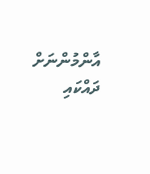އާންމުންނަށް ދައްކައި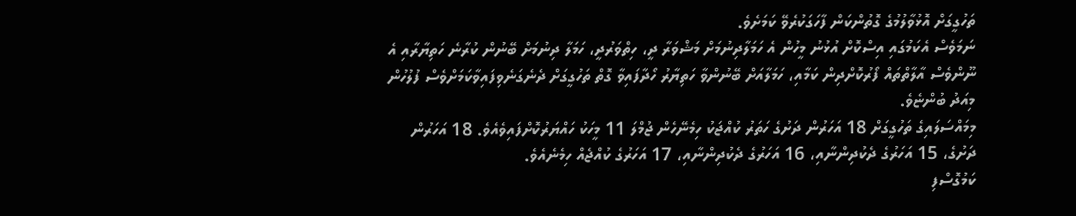ތަހުގީގަށް އޮޅުވާލުމުގެ ގޮތުންކަން ފާހަގަކުރެވޭ ކަމަށެވެ.
ނަމަވެސް އެކަމުގައި އިސްކޮށް އުޅުނު މީހުން އެ ހަމަލާދިނުމަށް މަޝްވަރާ ދީ، ހިތްވަރުދީ، ހަމަލާ ދިނުމަށް ބޭނުން ކުރާނެ ހަތިޔާރާއި އެ ނޫންވެސް އާލާތްތައް ފޯރުކޮށްދިން ކަމާއި، ހަމަލާއަށް ބޭނުންވާ ހަތިޔާރު ހޯދާފައިވާ ގޮތް ތަހުގީގަށް ދެނެގަނެވިފައިވާކަމަށްވެސް ފުލުހުން މިއަދު ބުންޏެވެ.
މިމައްސަލައިގެ ތަހުގީގަށް 18 އަހަރުން ދަށުގެ ހަތަރު ކުއްޖަކު ހިމެނޭހެން ޖުމްލަ 11 މީހަކު ހައްޔަރުކޮށްފައިވެއެވެ. 18 އަހަރުން ދަށުގެ، 15 އަހަރުގެ ދެކުދިންނާއި، 16 އަހަރުގެ ދެކުދިންނާއި، 17 އަހަރުގެ ކުއްޖެއް ހިމެނެއެވެ.
ކަމުގޮސްފި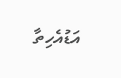އަޑުއެހިތާ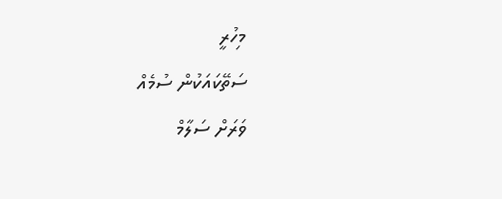މިހުރީ
ސަތޭކައަކުން ސުމެއް
ވަރަށް ސަލާމް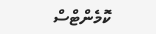ކޮމެންޓްސް